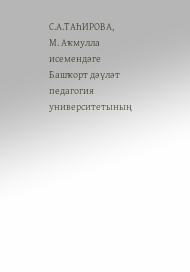С.А.ТАҺИРОВА,
М. Аҡмулла исемендәге Башҡорт дәүләт педагогия университетының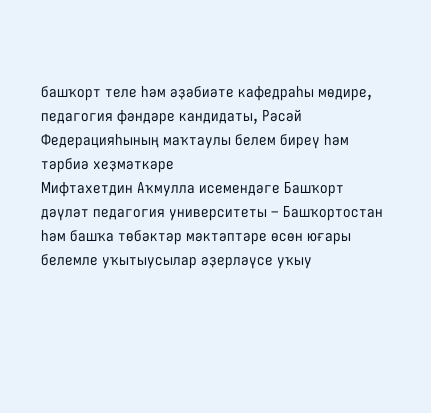башҡорт теле һәм әҙәбиәте кафедраһы мөдире, педагогия фәндәре кандидаты, Рәсәй Федерацияһының маҡтаулы белем биреү һәм тәрбиә хеҙмәткәре
Мифтахетдин Аҡмулла исемендәге Башҡорт дәүләт педагогия университеты – Башҡортостан һәм башҡа төбәктәр мәктәптәре өсөн юғары белемле уҡытыусылар әҙерләүсе уҡыу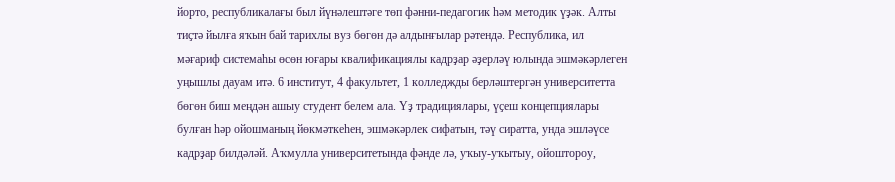йорто, республикалағы был йүнәлештәге төп фәнни-педагогик һәм методик үҙәк. Алты тиҫтә йылға яҡын бай тарихлы вуз бөгөн дә алдынғылар рәтендә. Республика, ил мәғариф системаһы өсөн юғары квалификациялы кадрҙар әҙерләү юлында эшмәкәрлеген уңышлы дауам итә. 6 институт, 4 факультет, 1 колледжды берләштергән университетта бөгөн биш меңдән ашыу студент белем ала. Үҙ традициялары, үҫеш концепциялары булған һәр ойошманың йөкмәткеһен, эшмәкәрлек сифатын, тәү сиратта, унда эшләүсе кадрҙар билдәләй. Аҡмулла университетында фәнде лә, уҡыу-уҡытыу, ойоштороу,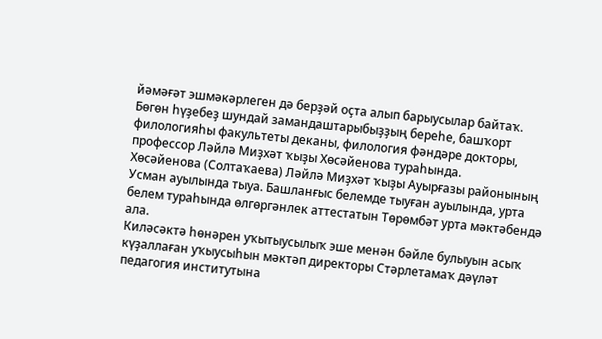йәмәғәт эшмәкәрлеген дә берҙәй оҫта алып барыусылар байтаҡ. Бөгөн һүҙебеҙ шундай замандаштарыбыҙҙың береһе, башҡорт филологияһы факультеты деканы, филология фәндәре докторы, профессор Ләйлә Миҙхәт ҡыҙы Хөсәйенова тураһында.
Хөсәйенова (Солтаҡаева) Ләйлә Миҙхәт ҡыҙы Ауырғазы районының Усман ауылында тыуа. Башланғыс белемде тыуған ауылында, урта белем тураһында өлгөргәнлек аттестатын Төрөмбәт урта мәктәбендә ала.
Киләсәктә һөнәрен уҡытыусылыҡ эше менән бәйле булыуын асыҡ күҙаллаған уҡыусыһын мәктәп директоры Стәрлетамаҡ дәүләт педагогия институтына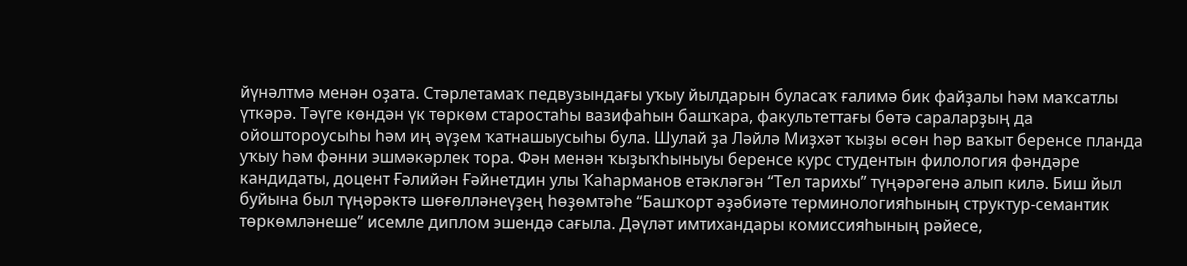йүнәлтмә менән оҙата. Стәрлетамаҡ педвузындағы уҡыу йылдарын буласаҡ ғалимә бик файҙалы һәм маҡсатлы үткәрә. Тәүге көндән үк төркөм старостаһы вазифаһын башҡара, факультеттағы бөтә сараларҙың да ойоштороусыһы һәм иң әүҙем ҡатнашыусыһы була. Шулай ҙа Ләйлә Миҙхәт ҡыҙы өсөн һәр ваҡыт беренсе планда уҡыу һәм фәнни эшмәкәрлек тора. Фән менән ҡыҙыҡһыныуы беренсе курс студентын филология фәндәре кандидаты, доцент Ғәлийән Ғәйнетдин улы Ҡаһарманов етәкләгән “Тел тарихы” түңәрәгенә алып килә. Биш йыл буйына был түңәрәктә шөғөлләнеүҙең һөҙөмтәһе “Башҡорт әҙәбиәте терминологияһының структур-семантик төркөмләнеше” исемле диплом эшендә сағыла. Дәүләт имтихандары комиссияһының рәйесе,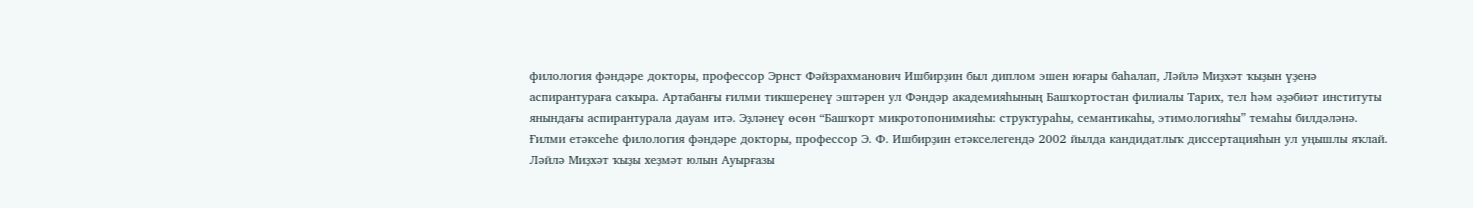филология фәндәре докторы, профессор Эрнст Фәйзрахманович Ишбирҙин был диплом эшен юғары баһалап, Ләйлә Миҙхәт ҡыҙын үҙенә аспирантураға саҡыра. Артабанғы ғилми тикшеренеү эштәрен ул Фәндәр академияһының Башҡортостан филиалы Тарих, тел һәм әҙәбиәт институты янындағы аспирантурала дауам итә. Эҙләнеү өсөн “Башҡорт микротопонимияһы: структураһы, семантикаһы, этимологияһы” темаһы билдәләнә. Ғилми етәксеһе филология фәндәре докторы, профессор Э. Ф. Ишбирҙин етәкселегендә 2002 йылда кандидатлыҡ диссертацияһын ул уңышлы яҡлай.
Ләйлә Миҙхәт ҡыҙы хеҙмәт юлын Ауырғазы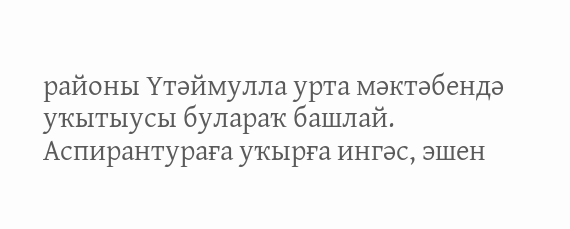районы Үтәймулла урта мәктәбендә уҡытыусы булараҡ башлай. Аспирантураға уҡырға ингәс, эшен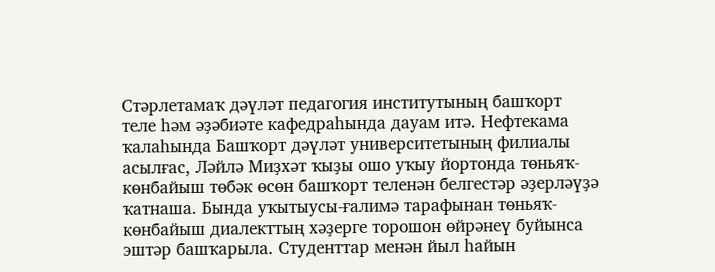Стәрлетамаҡ дәүләт педагогия институтының башҡорт теле һәм әҙәбиәте кафедраһында дауам итә. Нефтекама ҡалаһында Башҡорт дәүләт университетының филиалы асылғас, Ләйлә Миҙхәт ҡыҙы ошо уҡыу йортонда төньяҡ-көнбайыш төбәк өсөн башҡорт теленән белгестәр әҙерләүҙә ҡатнаша. Бында уҡытыусы-ғалимә тарафынан төньяҡ-көнбайыш диалекттың хәҙерге торошон өйрәнеү буйынса эштәр башҡарыла. Студенттар менән йыл һайын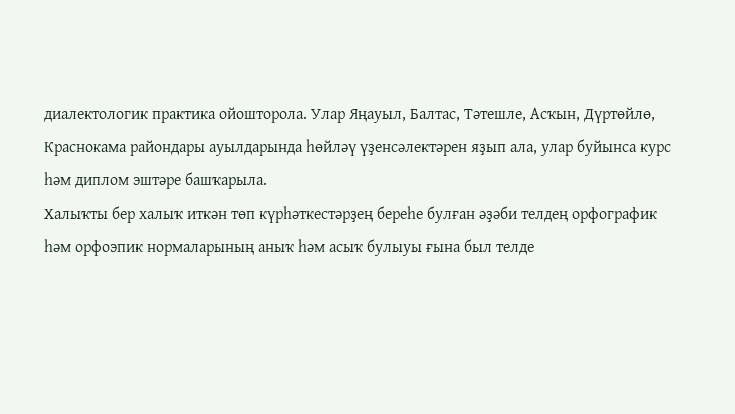диалектологик практика ойошторола. Улар Яңауыл, Балтас, Тәтешле, Асҡын, Дүртөйлө, Краснокама райондары ауылдарында һөйләү үҙенсәлектәрен яҙып ала, улар буйынса курс һәм диплом эштәре башҡарыла.
Халыҡты бер халыҡ иткән төп күрһәткестәрҙең береһе булған әҙәби телдең орфографик һәм орфоэпик нормаларының аныҡ һәм асыҡ булыуы ғына был телде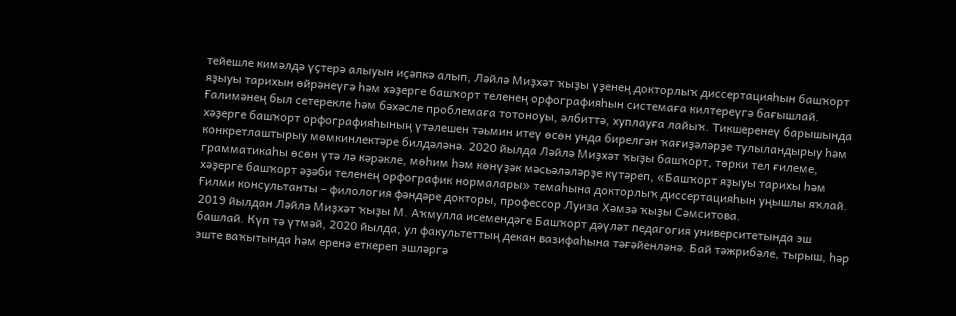тейешле кимәлдә үҫтерә алыуын иҫәпкә алып, Ләйлә Миҙхәт ҡыҙы үҙенең докторлыҡ диссертацияһын башҡорт яҙыуы тарихын өйрәнеүгә һәм хәҙерге башҡорт теленең орфографияһын системаға килтереүгә бағышлай. Ғалимәнең был сетерекле һәм бәхәсле проблемаға тотоноуы, әлбиттә, хуплауға лайыҡ. Тикшеренеү барышында хәҙерге башҡорт орфографияһының үтәлешен тәьмин итеү өсөн унда бирелгән ҡағиҙәләрҙе тулыландырыу һәм конкретлаштырыу мөмкинлектәре билдәләнә. 2020 йылда Ләйлә Миҙхәт ҡыҙы башҡорт, төрки тел ғилеме, грамматикаһы өсөн үтә лә кәрәкле, мөһим һәм көнүҙәк мәсьәләләрҙе күтәреп, «Башҡорт яҙыуы тарихы һәм хәҙерге башҡорт әҙәби теленең орфографик нормалары» темаһына докторлыҡ диссертацияһын уңышлы яҡлай. Ғилми консультанты – филология фәндәре докторы, профессор Луиза Хәмзә ҡыҙы Сәмситова.
2019 йылдан Ләйлә Миҙхәт ҡыҙы М. Аҡмулла исемендәге Башҡорт дәүләт педагогия университетында эш башлай. Күп тә үтмәй, 2020 йылда, ул факультеттың декан вазифаһына тәғәйенләнә. Бай тәжрибәле, тырыш, һәр эште ваҡытында һәм еренә еткереп эшләргә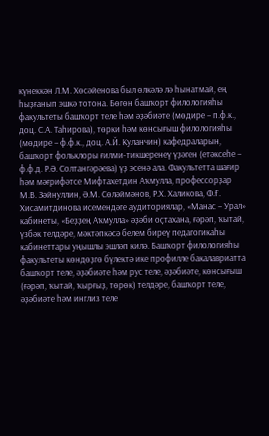күнеккән Л.М. Хөсәйенова был өлкәлә лә һынатмай, ең һыҙғанып эшкә тотона. Бөгөн башҡорт филологияһы факультеты башҡорт теле һәм әҙәбиәте (мөдире – п.ф.к., доц. С.А. Таһирова), төрки һәм көнсығыш филологияһы (мөдире – ф.ф.к., доц. А.Й. Куланчин) кафедраларын, башҡорт фольклоры ғилми-тикшеренеү үҙәген (етәксеһе – ф.ф.д. Р.Ә. Солтангәрәева) үҙ эсенә ала. Факультетта шағир һәм мәғрифәтсе Мифтахетдин Аҡмулла, профессорҙар М.В. Зәйнуллин, Ә.М. Сөләймәнов, Р.Х. Халикова, Ф.Ғ. Хисамитдинова исемендәге аудиториялар, «Манас – Урал» кабинеты, «Беҙҙең Аҡмулла» әҙәби оҫтахана, ғәрәп, ҡытай, үзбәк телдәре, мәктәпкәсә белем биреү педагогикаһы кабинеттары уңышлы эшләп килә. Башҡорт филологияһы факультеты көндөҙгө бүлектә ике профилле бакалавриатта башҡорт теле, әҙәбиәте һәм рус теле, әҙәбиәте, көнсығыш (ғәрәп, ҡытай, ҡырғыҙ, төрөк) телдәре, башҡорт теле, әҙәбиәте һәм инглиз теле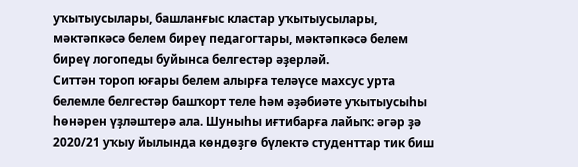уҡытыусылары, башланғыс кластар уҡытыусылары, мәктәпкәсә белем биреү педагогтары, мәктәпкәсә белем биреү логопеды буйынса белгестәр әҙерләй.
Ситтән тороп юғары белем алырға теләүсе махсус урта белемле белгестәр башҡорт теле һәм әҙәбиәте уҡытыусыһы һөнәрен үҙләштерә ала. Шуныһы иғтибарға лайыҡ: әгәр ҙә 2020/21 уҡыу йылында көндөҙгө бүлектә студенттар тик биш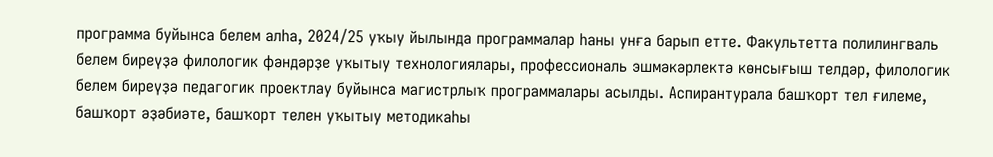программа буйынса белем алһа, 2024/25 уҡыу йылында программалар һаны унға барып етте. Факультетта полилингваль белем биреүҙә филологик фәндәрҙе уҡытыу технологиялары, профессиональ эшмәкәрлектә көнсығыш телдәр, филологик белем биреүҙә педагогик проектлау буйынса магистрлыҡ программалары асылды. Аспирантурала башҡорт тел ғилеме, башҡорт әҙәбиәте, башҡорт телен уҡытыу методикаһы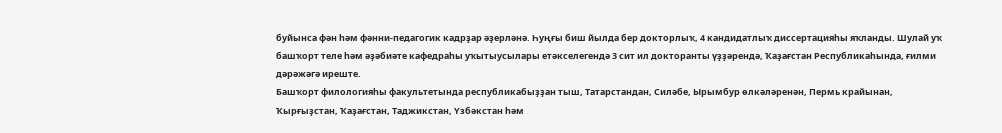буйынса фән һәм фәнни-педагогик кадрҙар әҙерләнә. Һуңғы биш йылда бер докторлыҡ, 4 кандидатлыҡ диссертацияһы яҡланды. Шулай уҡ башҡорт теле һәм әҙәбиәте кафедраһы уҡытыусылары етәкселегендә 3 сит ил докторанты үҙҙәрендә, Ҡаҙағстан Республикаһында, ғилми дәрәжәгә иреште.
Башҡорт филологияһы факультетында республикабыҙҙан тыш, Татарстандан, Силәбе, Ырымбур өлкәләренән, Пермь крайынан, Ҡырғыҙстан, Ҡаҙағстан, Таджикстан, Үзбәкстан һәм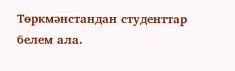Төркмәнстандан студенттар белем ала.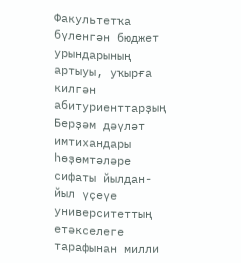Факультетҡа бүленгән бюджет урындарының артыуы, уҡырға килгән абитуриенттарҙың Берҙәм дәүләт имтихандары һөҙөмтәләре сифаты йылдан-йыл үҫеүе университеттың етәкселеге тарафынан милли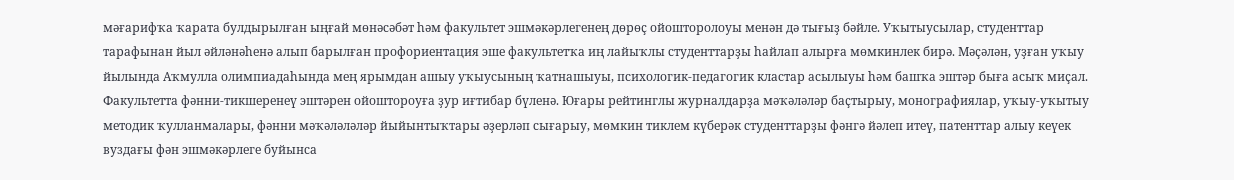мәғарифҡа ҡарата булдырылған ыңғай мөнәсәбәт һәм факультет эшмәкәрлегенең дөрөҫ ойошторолоуы менән дә тығыҙ бәйле. Уҡытыусылар, студенттар тарафынан йыл әйләнәһенә алып барылған профориентация эше факультетҡа иң лайыҡлы студенттарҙы һайлап алырға мөмкинлек бирә. Мәҫәлән, уҙған уҡыу йылында Аҡмулла олимпиадаһында мең ярымдан ашыу уҡыусының ҡатнашыуы, психологик-педагогик кластар асылыуы һәм башҡа эштәр быға асыҡ миҫал.
Факультетта фәнни-тикшеренеү эштәрен ойоштороуға ҙур иғтибар бүленә. Юғары рейтинглы журналдарҙа мәҡәләләр баҫтырыу, монографиялар, уҡыу-уҡытыу методик ҡулланмалары, фәнни мәҡәләләләр йыйынтыҡтары әҙерләп сығарыу, мөмкин тиклем күберәк студенттарҙы фәнгә йәлеп итеү, патенттар алыу кеүек вуздағы фән эшмәкәрлеге буйынса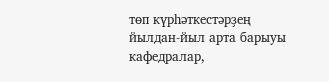төп күрһәткестәрҙең йылдан-йыл арта барыуы кафедралар,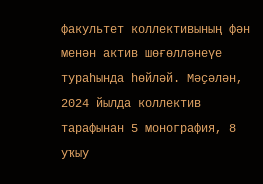факультет коллективының фән менән актив шөғөлләнеүе тураһында һөйләй. Мәҫәлән, 2024 йылда коллектив тарафынан 5 монография, 8 уҡыу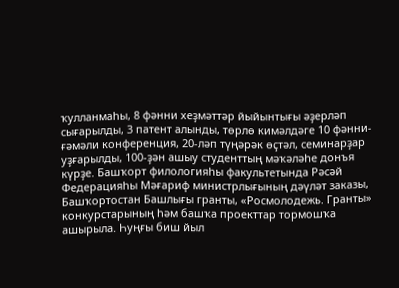ҡулланмаһы, 8 фәнни хеҙмәттәр йыйынтығы әҙерләп сығарылды, 3 патент алынды, төрлө кимәлдәге 10 фәнни-ғәмәли конференция, 20-ләп түңәрәк өҫтәл, семинарҙар уҙғарылды, 100-ҙән ашыу студенттың мәҡәләһе донъя күрҙе. Башҡорт филологияһы факультетында Рәсәй Федерацияһы Мәғариф министрлығының дәүләт заказы, Башҡортостан Башлығы гранты, «Росмолодежь. Гранты» конкурстарының һәм башҡа проекттар тормошҡа ашырыла. Һуңғы биш йыл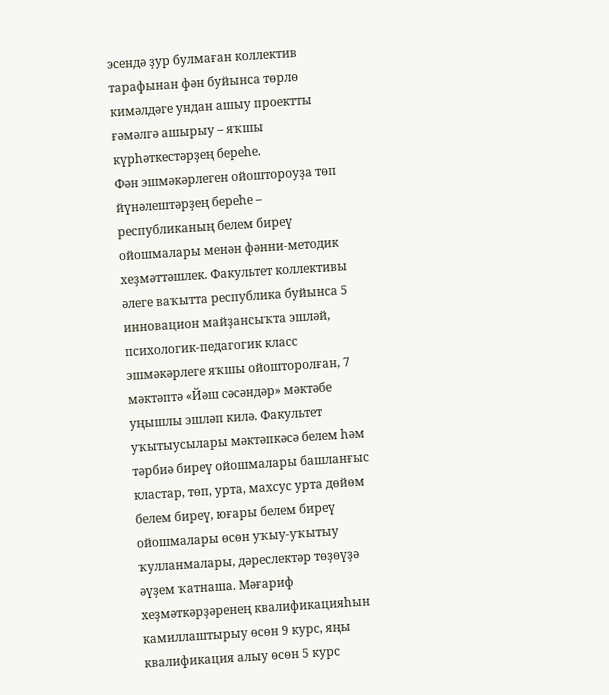эсендә ҙур булмаған коллектив тарафынан фән буйынса төрлө кимәлдәге ундан ашыу проектты ғәмәлгә ашырыу – яҡшы күрһәткестәрҙең береһе.
Фән эшмәкәрлеген ойоштороуҙа төп йүнәлештәрҙең береһе – республиканың белем биреү ойошмалары менән фәнни-методик хеҙмәттәшлек. Факультет коллективы әлеге ваҡытта республика буйынса 5 инновацион майҙансыҡта эшләй, психологик-педагогик класс эшмәкәрлеге яҡшы ойошторолған, 7 мәктәптә «Йәш сәсәндәр» мәктәбе уңышлы эшләп килә. Факультет уҡытыусылары мәктәпкәсә белем һәм тәрбиә биреү ойошмалары башланғыс кластар, төп, урта, махсус урта дөйөм белем биреү, юғары белем биреү ойошмалары өсөн уҡыу-уҡытыу ҡулланмалары, дәреслектәр төҙөүҙә әүҙем ҡатнаша. Мәғариф хеҙмәткәрҙәренең квалификацияһын камиллаштырыу өсөн 9 курс, яңы квалификация алыу өсөн 5 курс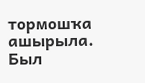тормошҡа ашырыла. Был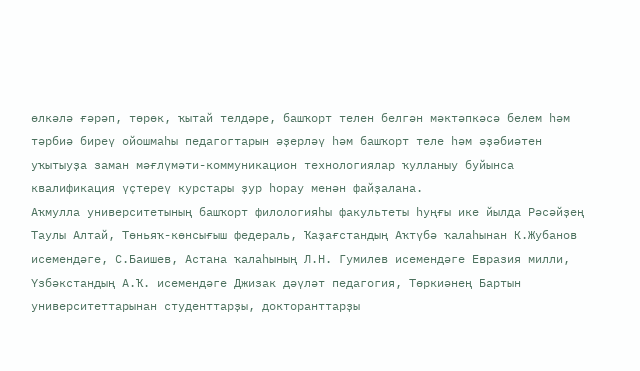өлкәлә ғәрәп, төрөк, ҡытай телдәре, башҡорт телен белгән мәктәпкәсә белем һәм тәрбиә биреү ойошмаһы педагогтарын әҙерләү һәм башҡорт теле һәм әҙәбиәтен уҡытыуҙа заман мәғлүмәти-коммуникацион технологиялар ҡулланыу буйынса квалификация үҫтереү курстары ҙур һорау менән файҙалана.
Аҡмулла университетының башҡорт филологияһы факультеты һуңғы ике йылда Рәсәйҙең Таулы Алтай, Төньяҡ-көнсығыш федераль, Ҡаҙағстандың Аҡтүбә ҡалаһынан К.Жубанов исемендәге, С.Баишев, Астана ҡалаһының Л.Н. Гумилев исемендәге Евразия милли, Үзбәкстандың А.Ҡ. исемендәге Джизак дәүләт педагогия, Төркиәнең Бартын университеттарынан студенттарҙы, докторанттарҙы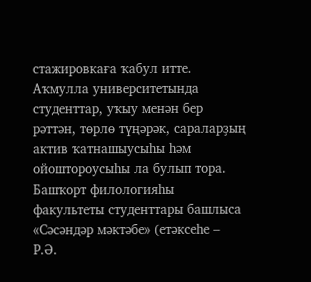стажировкаға ҡабул итте.
Аҡмулла университетында студенттар, уҡыу менән бер рәттән, төрлө түңәрәк, сараларҙың актив ҡатнашыусыһы һәм ойоштороусыһы ла булып тора. Башҡорт филологияһы факультеты студенттары башлыса «Сәсәндәр мәктәбе» (етәксеһе – Р.Ә.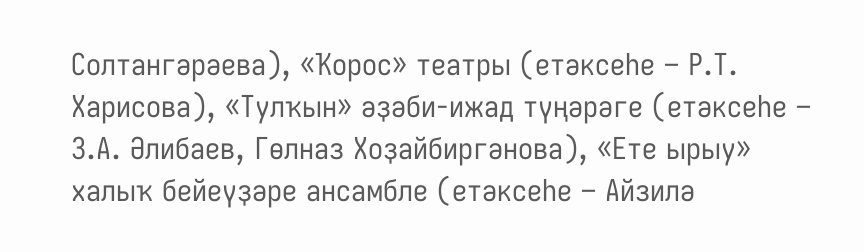Солтангәрәева), «Ҡорос» театры (етәксеһе – Р.Т. Харисова), «Тулҡын» әҙәби-ижад түңәрәге (етәксеһе – З.А. Әлибаев, Гөлназ Хоҙайбиргәнова), «Ете ырыу» халыҡ бейеүҙәре ансамбле (етәксеһе – Айзилә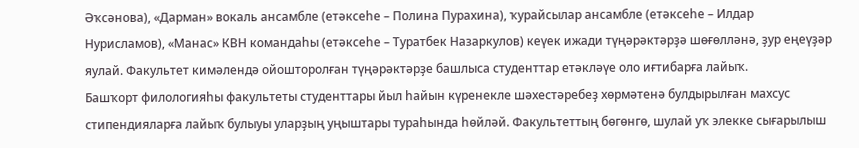Әҡсәнова), «Дарман» вокаль ансамбле (етәксеһе – Полина Пурахина), ҡурайсылар ансамбле (етәксеһе – Илдар Нурисламов), «Манас» КВН командаһы (етәксеһе – Туратбек Назаркулов) кеүек ижади түңәрәктәрҙә шөғөлләнә, ҙур еңеүҙәр яулай. Факультет кимәлендә ойошторолған түңәрәктәрҙе башлыса студенттар етәкләүе оло иғтибарға лайыҡ.
Башҡорт филологияһы факультеты студенттары йыл һайын күренекле шәхестәребеҙ хөрмәтенә булдырылған махсус стипендияларға лайыҡ булыуы уларҙың уңыштары тураһында һөйләй. Факультеттың бөгөнгө, шулай уҡ элекке сығарылыш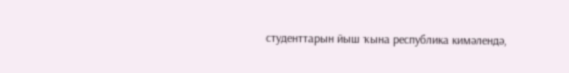студенттарын йыш ҡына республика кимәлендә,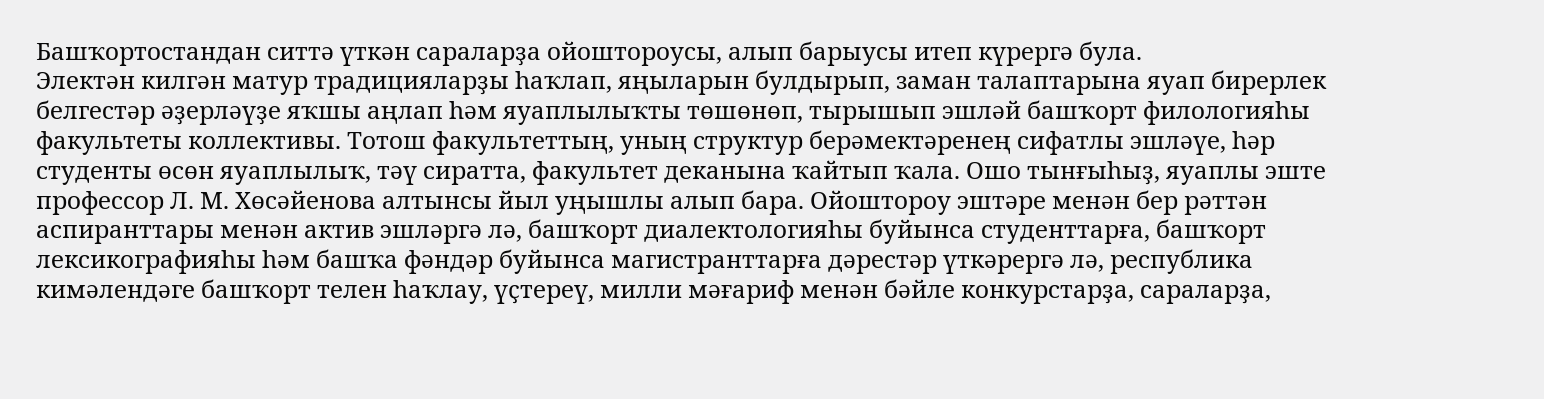Башҡортостандан ситтә үткән сараларҙа ойоштороусы, алып барыусы итеп күрергә була.
Электән килгән матур традицияларҙы һаҡлап, яңыларын булдырып, заман талаптарына яуап бирерлек белгестәр әҙерләүҙе яҡшы аңлап һәм яуаплылыҡты төшөнөп, тырышып эшләй башҡорт филологияһы факультеты коллективы. Тотош факультеттың, уның структур берәмектәренең сифатлы эшләүе, һәр студенты өсөн яуаплылыҡ, тәү сиратта, факультет деканына ҡайтып ҡала. Ошо тынғыһыҙ, яуаплы эште профессор Л. М. Хөсәйенова алтынсы йыл уңышлы алып бара. Ойоштороу эштәре менән бер рәттән аспиранттары менән актив эшләргә лә, башҡорт диалектологияһы буйынса студенттарға, башҡорт лексикографияһы һәм башҡа фәндәр буйынса магистранттарға дәрестәр үткәрергә лә, республика кимәлендәге башҡорт телен һаҡлау, үҫтереү, милли мәғариф менән бәйле конкурстарҙа, сараларҙа,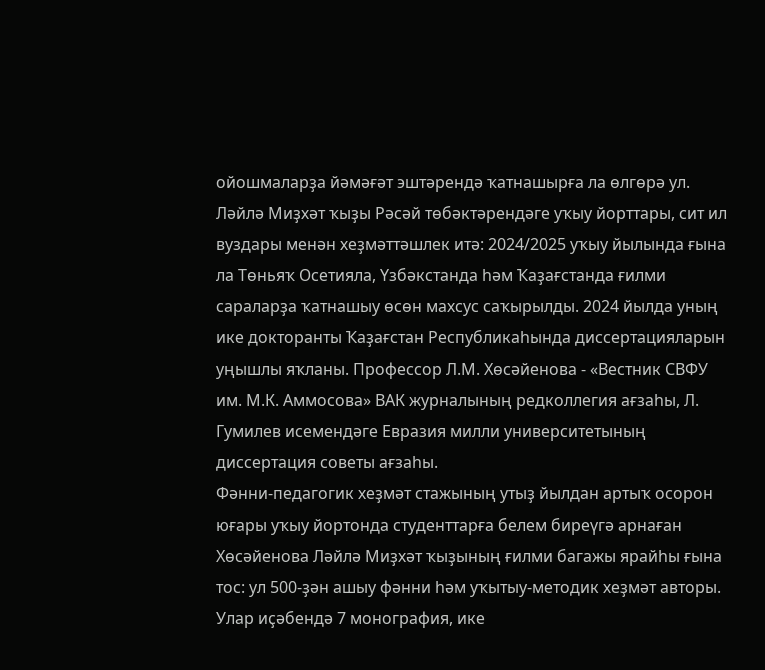ойошмаларҙа йәмәғәт эштәрендә ҡатнашырға ла өлгөрә ул. Ләйлә Миҙхәт ҡыҙы Рәсәй төбәктәрендәге уҡыу йорттары, сит ил вуздары менән хеҙмәттәшлек итә: 2024/2025 уҡыу йылында ғына ла Төньяҡ Осетияла, Үзбәкстанда һәм Ҡаҙағстанда ғилми сараларҙа ҡатнашыу өсөн махсус саҡырылды. 2024 йылда уның ике докторанты Ҡаҙағстан Республикаһында диссертацияларын уңышлы яҡланы. Профессор Л.М. Хөсәйенова - «Вестник СВФУ им. М.К. Аммосова» ВАК журналының редколлегия ағзаһы, Л. Гумилев исемендәге Евразия милли университетының диссертация советы ағзаһы.
Фәнни-педагогик хеҙмәт стажының утыҙ йылдан артыҡ осорон юғары уҡыу йортонда студенттарға белем биреүгә арнаған Хөсәйенова Ләйлә Миҙхәт ҡыҙының ғилми багажы ярайһы ғына тос: ул 500-ҙән ашыу фәнни һәм уҡытыу-методик хеҙмәт авторы. Улар иҫәбендә 7 монография, ике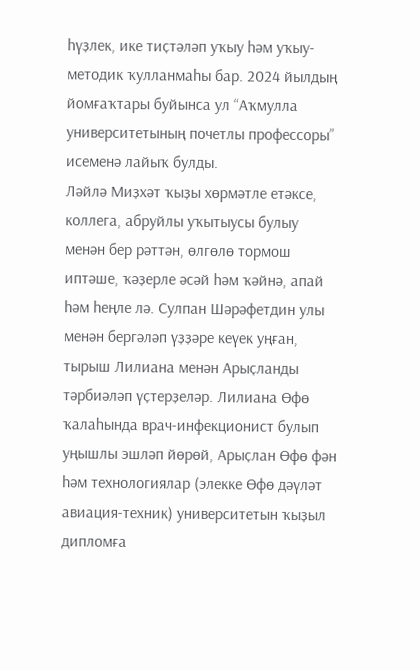һүҙлек, ике тиҫтәләп уҡыу һәм уҡыу-методик ҡулланмаһы бар. 2024 йылдың йомғаҡтары буйынса ул “Аҡмулла университетының почетлы профессоры” исеменә лайыҡ булды.
Ләйлә Миҙхәт ҡыҙы хөрмәтле етәксе, коллега, абруйлы уҡытыусы булыу менән бер рәттән, өлгөлө тормош иптәше, ҡәҙерле әсәй һәм ҡәйнә, апай һәм һеңле лә. Сулпан Шәрәфетдин улы менән бергәләп үҙҙәре кеүек уңған, тырыш Лилиана менән Арыҫланды тәрбиәләп үҫтерҙеләр. Лилиана Өфө ҡалаһында врач-инфекционист булып уңышлы эшләп йөрөй, Арыҫлан Өфө фән һәм технологиялар (элекке Өфө дәүләт авиация-техник) университетын ҡыҙыл дипломға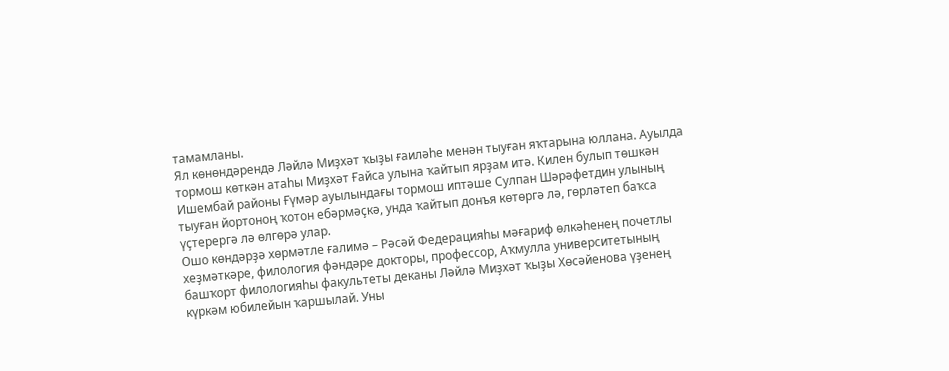тамамланы.
Ял көнөндәрендә Ләйлә Миҙхәт ҡыҙы ғаиләһе менән тыуған яҡтарына юллана. Ауылда тормош көткән атаһы Миҙхәт Ғайса улына ҡайтып ярҙам итә. Килен булып төшкән Ишембай районы Ғүмәр ауылындағы тормош иптәше Сулпан Шәрәфетдин улының тыуған йортоноң ҡотон ебәрмәҫкә, унда ҡайтып донъя көтөргә лә, гөрләтеп баҡса үҫтерергә лә өлгөрә улар.
Ошо көндәрҙә хөрмәтле ғалимә – Рәсәй Федерацияһы мәғариф өлкәһенең почетлы хеҙмәткәре, филология фәндәре докторы, профессор, Аҡмулла университетының башҡорт филологияһы факультеты деканы Ләйлә Миҙхәт ҡыҙы Хөсәйенова үҙенең күркәм юбилейын ҡаршылай. Уны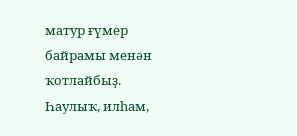матур ғүмер байрамы менән ҡотлайбыҙ. Һаулыҡ, илһам,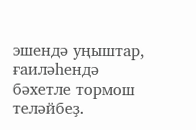эшендә уңыштар, ғаиләһендә бәхетле тормош теләйбеҙ.